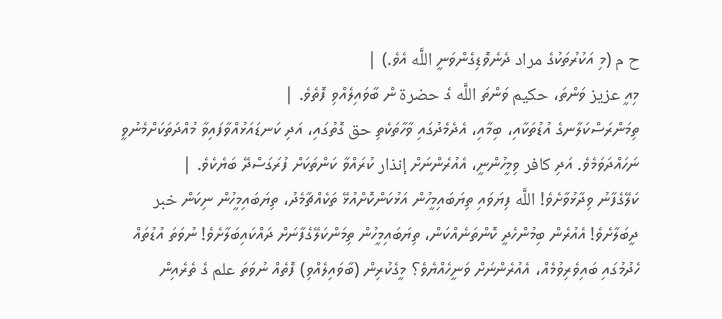ح م (މި އަކުރުތަކުގެ مراد ދެނެވޮޑިގެންވަނީ اللَّه އެވެ.) |
މިއީ عزيز ވަންތަ، حكيم ވަންތަ اللَّه ގެ حضرة ން ބާވައިލެއްވި ފޮތެވެ. |
ތިމަންރަސްކަލާނގެ އުޑުތަކާއި، ބިމާއި، އެދެމެދުގައި ވާހާތަކެތި حق ގޮތުގައި، އަދި ކަނޑައަޅުއްވާފައިވާ މުއްދަތަކަށްމެނުވީ ނަހައްދަވަމެވެ. އަދި كافر ވިމީހުންނީ، އެއުރެންނަށް إنذار ކުރައްވާ ކަންތަކަށް ފުރަގަސްދޭ ބަޔެކެވެ. |
ކަލޭގެފާނު ވިދާޅުވާށެވެ! اللَّه ފިޔަވައި ތިޔަބައިމީހުން އަޅުކަންކޮށްއުޅޭ ތަކެއްޗާމެދު، ތިޔަބައިމީހުން ނިކަން خبر ދީބަލާށެވެ! އެއުރެން ބިމުންހެދީ ކޮންތަނެއްކަން، ތިޔަބައިމީހުން ތިމަންކަލޭގެފާނަށް ދައްކައިބަލާށެވެ! ނުވަތަ އުޑުތައް ހެދުމުގައި ބައިވެރިވުމެއް، އެއުރެންނަށް ވަނީހެއްޔެވެ؟ މީގެކުރިން (ބާވައިލެއްވި) ފޮތެއް ނުވަތަ علم ގެ ތެރެއިން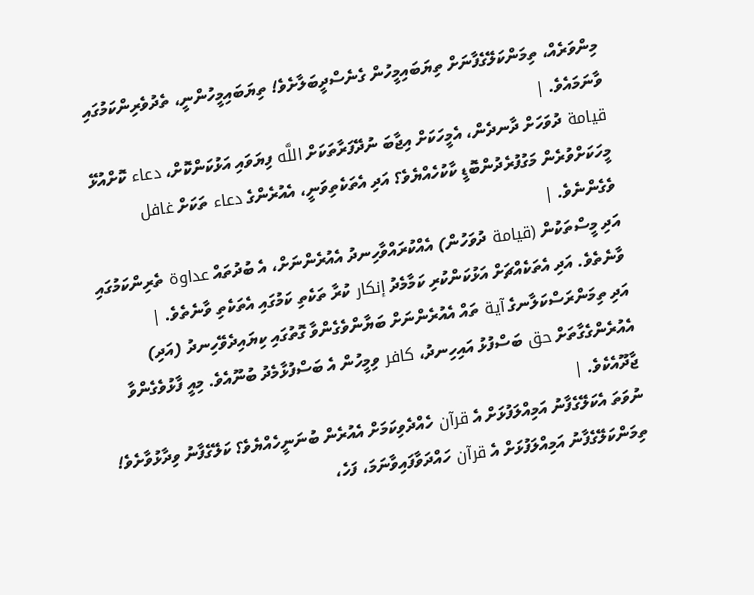މިންވަރެއް، ތިމަންކަލޭގެފާނަށް ތިޔަބައިމީހުން ގެނެސްދީބަލާށެވެ! ތިޔަބައިމީހުންނީ، ތެދުވެރިންކަމުގައި ވާނަމައެވެ. |
قيامة ދުވަހަށް ދާނދެން، އެމީހަކަށް އިޖާބަ ނުދޭފަރާތަކަށް اللَّه ފިޔަވައި އަޅުކަންކޮށް، دعاء ކޮށްއުޅޭ މީހަކަށްވުރެން މަގުފުރެދުންބޮޑީ ކާކުހެއްޔެވެ؟ އަދި އެތަކެތިވަނީ، އެއުރެންގެ دعاء ތަކަށް غافل ވެގެންނެވެ. |
އަދި މީސްތަކުން (قيامة ދުވަހުން) އެއްކުރައްވާހިނދު އެއުރެންނަށް، އެ ބުދުތައް عداوة ތެރިންކަމުގައި ވާނެތެވެ. އަދި އެތަކެއްޗަށް އަޅުކަންކުރި ކަމާމެދު إنكار ކުރާ ތަކެތި ކަމުގައި އެތަކެތި ވާނެތެވެ. |
އަދި ތިމަންރަސްކަލާނގެ آية ތައް އެއުރެންނަށް ބަޔާންވެގެންވާ ގޮތުގައި ކިޔައިދެވޭހިނދު (އަދި) އެއުރެންގެގާތަށް حق ބަސްފުޅު އައިހިނދު، كافر ވިމީހުން އެ ބަސްފުޅާމެދު ބުނޫއެވެ. މިއީ ފާޅުވެގެންވާ ޖާދޫއެކެވެ. |
ނުވަތަ އެކަލޭގެފާނު އަމިއްލަފުޅަށް އެ قرآن ހެއްދެވިކަމަށް އެއުރެން ބުނަނީހެއްޔެވެ؟ ކަލޭގެފާނު ވިދާޅުވާށެވެ! ތިމަންކަލޭގެފާނު އަމިއްލަފުޅަށް އެ قرآن ހައްދަވާފައިވާނަމަ، ފަހެ،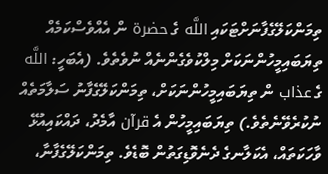ތިމަންކަލޭގެފާނަށްޓަކައި اللَّه ގެ حضرة ން އެއްވެސްކަމެއް ތިޔަބައިމީހުންނަކަށް މިލްކުވެގެންނެއް ނުވެތެވެ. (އެބަހީ: اللَّه ގެ عذاب ން ތިޔަބައިމީހުންނަކަށް، ތިމަންކަލޭގެފާނު ސަލާމަތެއް ނުކުރެވޭނެތެވެ.) ތިޔަބައިމީހުން އެ قرآن އާމެދު، ދައްކައިއުޅޭ ވާހަކަތައް، އެކަލާނގެ ދެނެވޮޑިގަތުން ބޮޑެވެ. ތިމަންކަލޭގެފާނާ،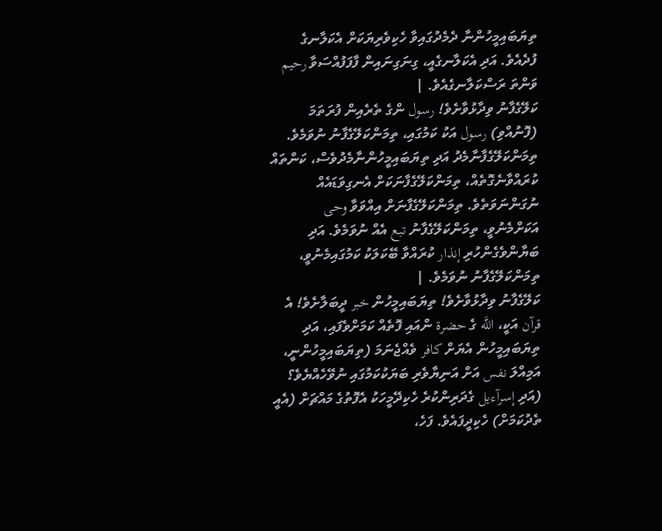ތިޔަބައިމީހުންނާ ދެމެދުގައިވާ ހެކިވެރިޔަކަށް އެކަލާނގެ ފުދެއެވެ. އަދި އެކަލާނގެއީ، ގިނަގިނައިން ފާފަފުއްސަވާ رحيم ވަންތަ ރަސްކަލާނގެއެވެ. |
ކަލޭގެފާނު ވިދާޅުވާށެވެ! رسول ންގެ ތެރެއިން ފުރަތަމަ (ފޮނުއްވި) رسول އަކު ކަމުގައި، ތިމަންކަލޭގެފާނު ނުވަމެވެ. ތިމަންކަލޭގެފާނާމެދު އަދި ތިޔަބައިމީހުންނާމެދުވެސް، ކަންތައް ކުރައްވާނެގޮތެއް، ތިމަންކަލޭގެފާނަކަށް އެނގިވަޑައެއް ނުގަންނަވަތެވެ. ތިމަންކަލޭގެފާނަށް އިއްވަވާ وحى އަކަށްމެނުވީ، ތިމަންކަލޭގެފާނު تبع އެއް ނުވަމެވެ. އަދި ބަޔާންވެގެންހުރި إنذار ކުރައްވާ ބޭކަލަކު ކަމުގައިމެނުވީ، ތިމަންކަލޭގެފާނު ނުވަމެވެ. |
ކަލޭގެފާނު ވިދާޅުވާށެވެ! ތިޔަބައިމީހުން خبر ދީބަލާށެވެ! އެ قرآن އަކީ، اللَّه ގެ حضرة ންއައި ފޮތެއް ކަމަށްވެފައި، އަދި ތިޔަބައިމީހުން އެޔަށް كافر ވެއްޖެނަމަ (ތިޔަބައިމީހުންނީ، އަމިއްލަ نفس އަށް އަނިޔާވެރި ބަޔަކުކަމުގައި ނުވޭހެއްޔެވެ؟ (އަދި إسرآءيل ގެދަރިންކުރެ ހެކިދޭމީހަކު އެފޮތުގެ މައްޗަށް (އެއީ ތެދުކަމަށް) ހެކިދީފައެވެ. ފަހެ،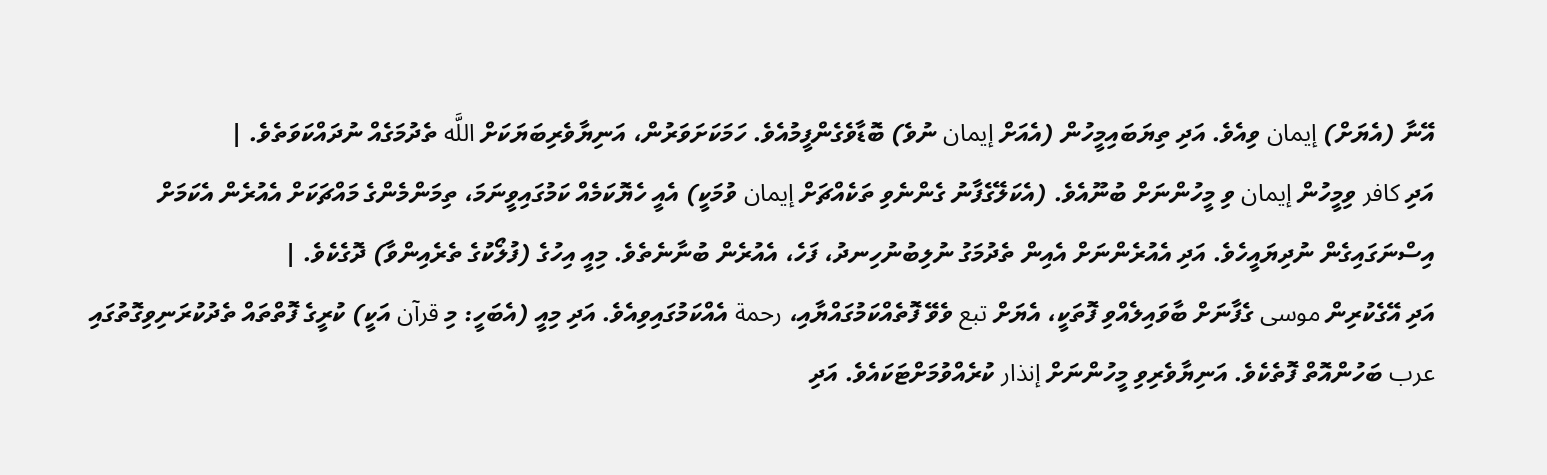އޭނާ (އެޔަށް) إيمان ވިއެވެ. އަދި ތިޔަބައިމީހުން (އެއަށް إيمان ނުވެ) ބޮޑާވެގެންފީމުއެވެ. ހަމަކަށަވަރުން، އަނިޔާވެރިބަޔަކަށް اللَّه ތެދުމަގެއް ނުދައްކަވަތެވެ. |
އަދި كافر ވިމީހުން إيمان ވި މީހުންނަށް ބުނޫއެވެ. (އެކަލޭގެފާނު ގެންނެވި ތަކެއްޗަށް إيمان ވުމަކީ) އެއީ ހެޔޮކަމެއް ކަމުގައިވީނަމަ، ތިމަންމެންގެ މައްޗަކަށް އެއުރެން އެކަމަށް އިސްނަގައިގެން ނުދިޔައީހެވެ. އަދި އެއުރެންނަށް އެއިން ތެދުމަގު ނުލިބުނުހިނދު، ފަހެ، އެއުރެން ބުނާނެތެވެ. މިއީ އިހުގެ (ފުލޯކުގެ ތެރެއިންވާ) ދޮގެކެވެ. |
އަދި އޭގެކުރިން موسى ގެފާނަށް ބާވައިލެއްވި ފޮތަކީ، އެޔަށް تبع ވެވޭ ފޮތެއްކަމުގައްޔާއި، رحمة އެއްކަމުގައިވިއެވެ. އަދި މިއީ (އެބަހީ: މި قرآن އަކީ) ކުރީގެ ފޮތްތައް ތެދުކުރަނިވިގޮތުގައި عرب ބަހުންއޮތް ފޮތެކެވެ. އަނިޔާވެރިވި މީހުންނަށް إنذار ކުރެއްވުމަށްޓަކައެވެ. އަދި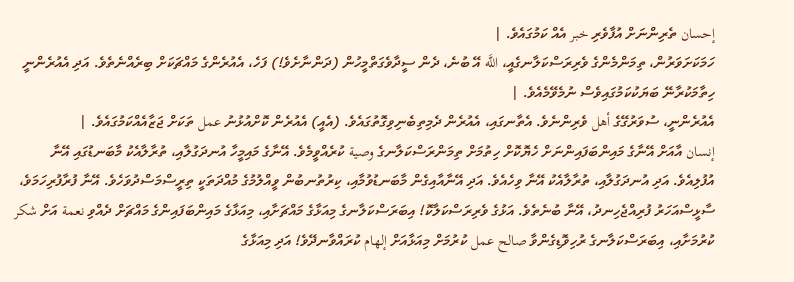إحسان ތެރިންނަށް އުފާވެރި خبر އެއް ކަމުގައެވެ. |
ހަމަކަށަވަރުން، ތިމަންމެންގެ ވެރިރަސްކަލާނގެއީ، اللَّه އޭ ބުނެ، ދެން ސީދާވެގަތްމީހުން (ދަންނާށެވެ!) ފަހެ، އެއުރެންގެ މައްޗަކަށް ބިރެއްނެތެވެ. އަދި އެއުރެންނީ ހިތާމަކުރާނޭ ބަޔަކުކަމުގައިވެސް ނުމެވޭމެއެވެ. |
އެއުރެންނީ، ސުވަރުގޭގެ أهل ވެރިންނެވެ. އެތާނގައި، އެއުރެން ދެމިތިބެނިވިގޮތުގައެވެ. (އެއީ) އެއުރެން ކޮށްއުޅުނު عمل ތަކަށް ޖަޒާއެއްކަމުގައެވެ. |
إنسان އާއަށް އޭނާގެ މައިންބަފައިންނަށް ހެޔޮކޮށް ހިތުމަށް ތިމަންރަސްކަލާނގެ وصية ކުރެއްވީމެވެ. އޭނާގެ މައިމީހާ އުނދަގުލާއި، ތުރާލާއެކު މާބަނޑުގައި އޭނާ އުފުލިއެވެ. އަދި އުނދަގުލާއި، ތުރާލާއެކު އޭނާ ވިހެއެވެ. އަދި އޭނާއާއިގެން މާބަނޑުވުމާއި، ކިރުތުނބުން ވީއްލުމުގެ މުއްދަތަކީ ތިރީސްމަސްދުވަހެވެ. އޭނާ ފުރާފުރިހަމަވެ، ސާޅީސްއަހަރު ފުރިއްޖެހިނދު، އޭނާ ބުނެތެވެ. އަޅުގެ ވެރިރަސްކަލާކޮ! އިބަރަސްކަލާނގެ މިއަޅާގެ މައްޗަށާއި، މިއަޅާގެ މައިންބަފައިންގެ މައްޗަށް ދެއްވި نعمة އަށް شكر ކުރުމަށާއި، އިބަރަސްކަލާނގެ ރުހިވޮޑިގެންވާ صالح عمل ކުރުމަށް މިއަޅާއަށް إلهام ކުރައްވާނދޭވެ! އަދި މިއަޅާގެ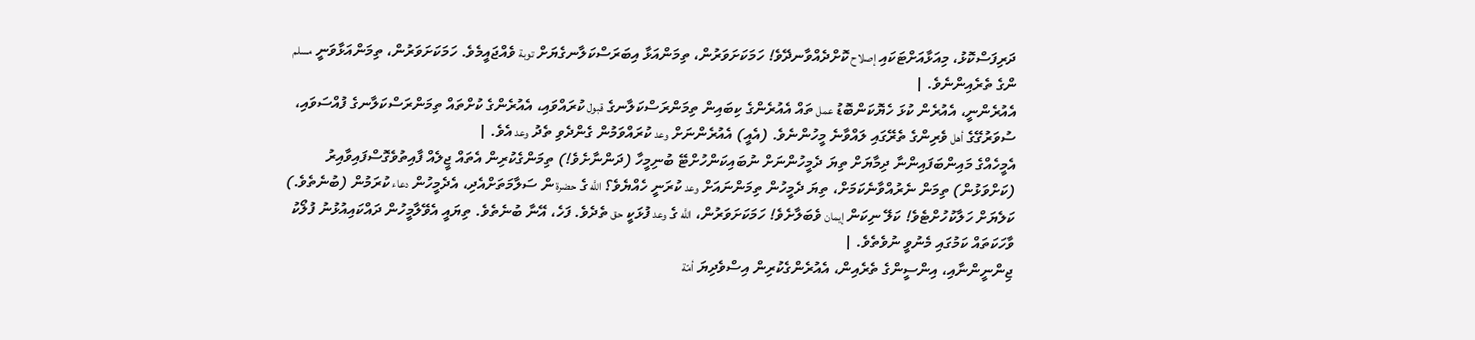ދަރިފަސްކޮޅު، މިއަޅާއަށްޓަކައި إصلاح ކޮށްދެއްވާނދޭވެ! ހަމަކަށަވަރުން، ތިމަންއަޅާ އިބަރަސްކަލާނގެޔަށް توبة ވެއްޖައީމެވެ. ހަމަކަށަވަރުން، ތިމަންއަޅާވަނީ مسلم ންގެ ތެރެއިންނެވެ. |
އެއުރެންނީ، އެއުރެން ކުޅަ ހެޔޮކަންބޮޑު عمل ތައް އެއުރެންގެ ކިބައިން ތިމަންރަސްކަލާނގެ قبول ކުރައްވައި، އެއުރެންގެ ކުށްތައް ތިމަންރަސްކަލާނގެ ފުއްސަވައި، ސުވަރުގޭގެ أهل ވެރިންގެ ތެރޭގައި ލައްވާނެ މީހުންނެވެ. (އެއީ) އެއުރެންނަށް وعد ކުރައްވަމުން ގެންދެވި ތެދު وعد އެވެ. |
އެމީހެއްގެ މައިންބަފައިންނާ ދިމާޔަށް ތިޔަ ދެމީހުންނަށް ނުބައިކަންހުށްޓޭ ބުނިމީހާ (ދަންނާށެވެ!) ތިމަންގެކުރިން އެތައް ޖީލެއް ފާއިތުވެގޮސްފައިވާއިރު (ކަށްވަޅުން) ތިމަން ނެރުއްވާނެކަމަށް، ތިޔަ ދެމީހުން ތިމަންނައަށް وعد ކުރަނީ ހެއްޔެވެ؟ اللَّه ގެ حضرة ން ސަލާމަތަށްއެދި، އެދެމީހުން دعاء ކުރަމުން (ބުނެތެވެ.) ކަލެޔަށް ހަލާކުހުށްޓެވެ! ކަލޭ ނިކަން إيمان ވެބަލާށެވެ! ހަމަކަށަވަރުން، اللَّه ގެ وعد ފުޅަކީ حق ތެދެވެ. ފަހެ، އޭނާ ބުނެތެވެ. ތިޔައީ އެވޭލާމީހުން ދައްކައިއުޅުނު ފުލޯކު ވާހަކަތައް ކަމުގައި މެނުވީ ނުވެތެވެ. |
ޖިންނީންނާއި، އިންސީންގެ ތެރެއިން، އެއުރެންގެކުރިން އިސްވެދިޔަ أمّة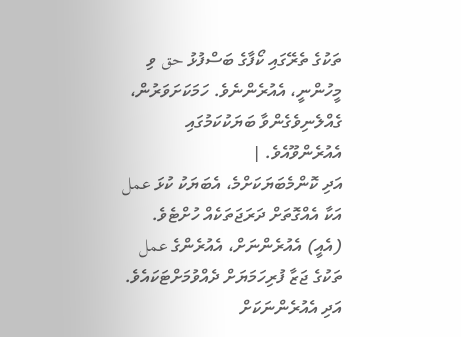ތަކުގެ ތެރޭގައި ކޯފާގެ ބަސްފުޅު حق ވި މީހުންނީ، އެއުރެންނެވެ. ހަމަކަށަވަރުން، ގެއްލެނިވެގެންވާ ބަޔަކުކަމުގައި އެއުރެންވޫއެވެ. |
އަދި ކޮންމެބަޔަކަށްމެ، އެބަޔަކު ކުޅަ عمل އަކާ އެއްގޮތަށް ދަރަޖަތަކެއް ހުށްޓެވެ. (އެއީ) އެއުރެންނަށް، އެއުރެންގެ عمل ތަކުގެ ޖަޒާ ފުރިހަމަޔަށް ދެއްވުމަށްޓަކައެވެ. އަދި އެއުރެންނަކަށް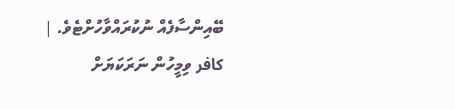ބޭއިންސާފެއް ނުކުރައްވާހުށްޓެވެ. |
كافر ވިމީހުން ނަރަކަޔަށް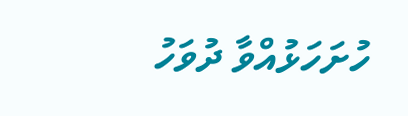ހުށަހަޅުއްވާ ދުވަހު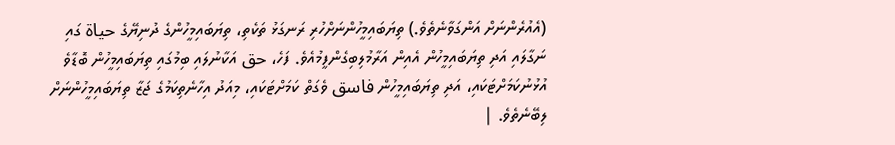(އެއުރެންނަށް އަންގަވާނެތެވެ.) ތިޔަބައިމީހުންނަށްހުރި ރަނގަޅު ތަކެތި، ތިޔަބައިމީހުންގެ ދުނިޔޭގެ حياة ގައި ނަގާލައި އަދި ތިޔަބައިމީހުން އެއިން އަރާމުލިބިގެންފީމުއެވެ. ފަހެ، حق އަކާނުލައި ބިމުގައި ތިޔަބައިމީހުން ބޮޑާވެ އުޅުނުކަމަށްޓަކައި، އަދި ތިޔަބައިމީހުން فاسق ވެގަތް ކަމަށްޓަކައި، މިއަދު އިހާނެތިކަމުގެ ޖަޒާ ތިޔަބައިމީހުންނަށް ލިބޭނެތެވެ. |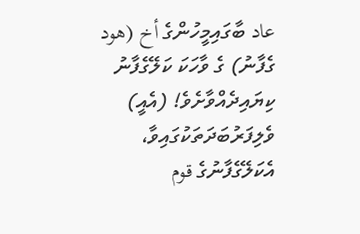عاد ބާގައިމީހުންގެ أخ (هود ގެފާނު) ގެ ވާހަކަ ކަލޭގެފާނު ކިޔައިދެއްވާށެވެ! (އެއީ) ވެލިފަރުބަދަތަކުގައިވާ، އެކަލޭގެފާނުގެ قوم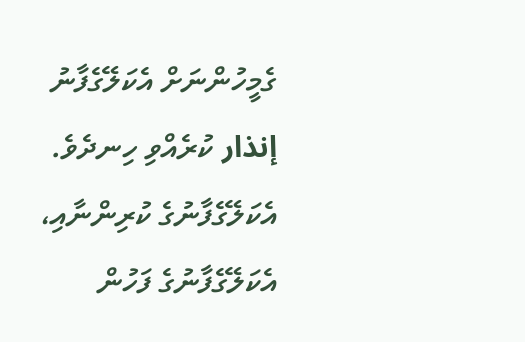ގެމީހުންނަށް އެކަލޭގެފާނު إنذار ކުރެއްވި ހިނދެވެ. އެކަލޭގެފާނުގެ ކުރިންނާއި، އެކަލޭގެފާނުގެ ފަހުން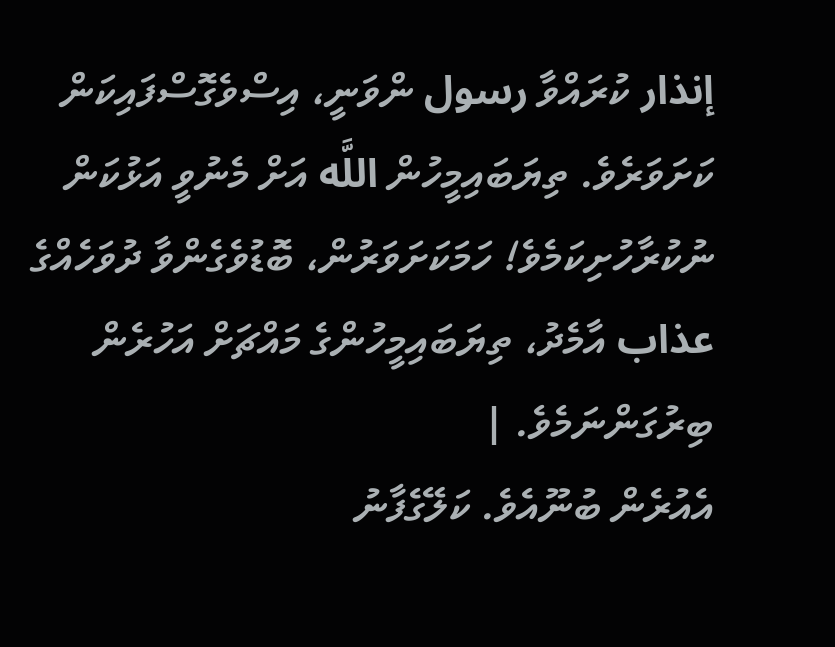إنذار ކުރައްވާ رسول ންވަނީ، އިސްވެގޮސްފައިކަން ކަށަވަރެވެ. ތިޔަބައިމީހުން اللَّه އަށް މެނުވީ އަޅުކަން ނުކުރާހުށިކަމެވެ! ހަމަކަށަވަރުން، ބޮޑުވެގެންވާ ދުވަހެއްގެ عذاب އާމެދު، ތިޔަބައިމީހުންގެ މައްޗަށް އަހުރެން ބިރުގަންނަމެވެ. |
އެއުރެން ބުނޫއެވެ. ކަލޭގެފާނު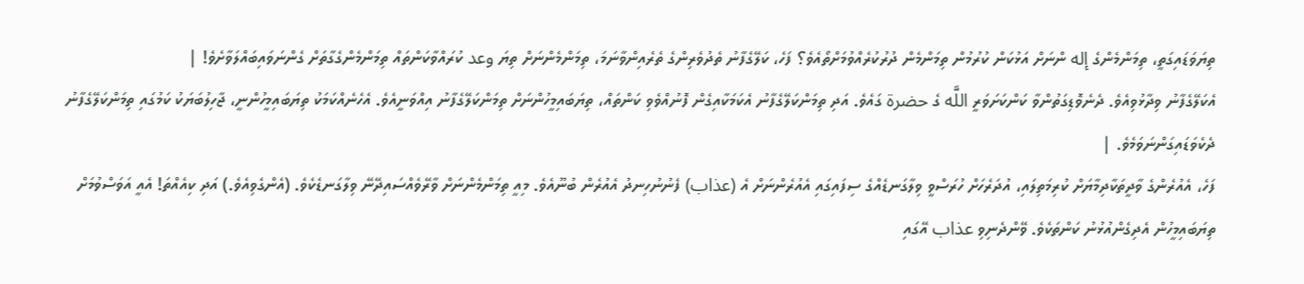ތިޔަވަޑައިގަތީ، ތިމަންމެންގެ إله ންނަށް އަޅުކަން ކުރުމުން ތިމަންމެން ދުރުކުރެއްވުމަށްތޯއެވެ؟ ފަހެ، ކަލޭގެފާނު ތެދުވެރިންގެ ތެރެއިންވާނަމަ، ތިމަންމެންނަށް ތިޔަ وعد ކުރައްވާކަންތައް ތިމަންމެންގެގާތަށް ގެންނަވައިބައްލަވާށެވެ! |
އެކަލޭގެފާނު ވިދާޅުވިއެވެ. ދެނެވޮޑިގަތުންވާ ކަންކަށަވަރީ اللَّه ގެ حضرة ގައެވެ. އަދި ތިމަންކަލޭގެފާނު އެކަމަކާއިގެން ފޮނުއްވެވި ކަންތައް، ތިޔަބައިމީހުންނަށް ތިމަންކަލޭގެފާނު އިއްވަނީއެވެ. އެހެނެއްކަމަކު ތިޔަބައިމީހުންނީ، ޖާހިލުބަޔަކު ކަމުގައި ތިމަންކަލޭގެފާނު ދެކެވަޑައިގަންނަވަމެވެ. |
ފަހެ، އެއުރެންގެ ވާދީތަކާދިމާޔަށް ކުރިމަތިލައި، އުދަރެހަށް ހުރަސްވީ ވިލާގަނޑެއްގެ ސިފައިގައި އެއުރެންނަށް އެ (عذاب) ފެނުނުހިނދު އެއުރެން ބުނޫއެވެ. މިއީ ތިމަންމެންނަށް ވާރޭވެއްސައިދޭނޭ ވިލާގަނޑެކެވެ. (އެންގެވިއެވެ.) އަދި ކިއެއްތަ! އެއީ އަވަސްވުމަށް ތިޔަބައިމީހުން އެދިގެންއުޅުނު ކަންތަކެވެ. ވޭންދެނިވި عذاب އޭގައި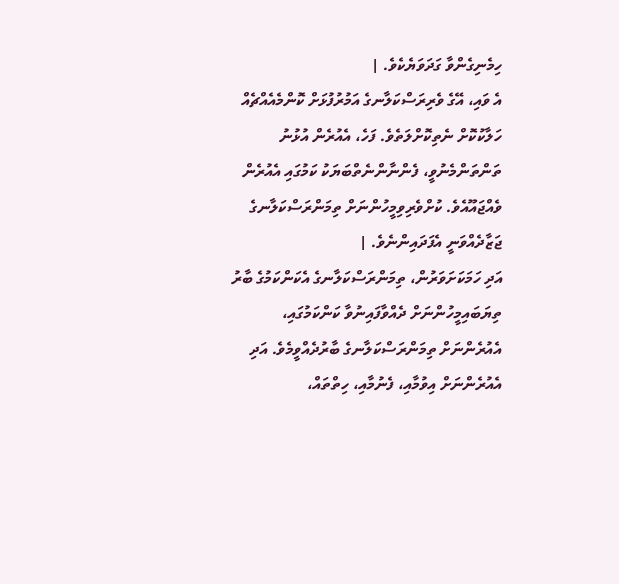ހިމެނިގެންވާ ގަދަވަޔެކެވެ. |
އެ ވައި، އޭގެ ވެރިރަސްކަލާނގެ އަމުރުފުޅަށް ކޮންމެއެއްޗެއް ހަލާކުކޮށް ނެތިކޮށްލަތެވެ. ފަހެ، އެއުރެން އުޅުނު ތަންތަންމެނުވީ، ފެންނާންނެތްބަޔަކު ކަމުގައި އެއުރެން ވެއްޖައޫއެވެ. ކުށްވެރިވިމީހުންނަށް ތިމަންރަސްކަލާނގެ ޖަޒާދެއްވަނީ އެފަދައިންނެވެ. |
އަދި ހަމަކަށަވަރުން، ތިމަންރަސްކަލާނގެ އެކަންކަމުގެ ބާރު ތިޔަބައިމީހުންނަށް ދެއްވާފައިނުވާ ކަންކަމުގައި، އެއުރެންނަށް ތިމަންރަސްކަލާނގެ ބާރުދެއްވީމެވެ. އަދި އެއުރެންނަށް އިވުމާއި، ފެނުމާއި، ހިތްތައް،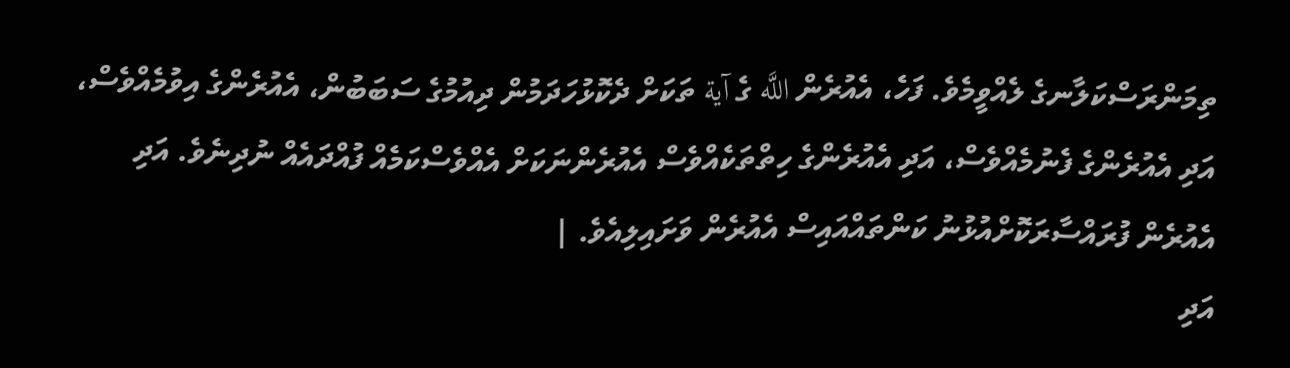ތިމަންރަސްކަލާނގެ ލެއްވީމެވެ. ފަހެ، އެއުރެން اللَّه ގެ آية ތަކަށް ދެކޮޅުހަދަމުން ދިއުމުގެ ސަބަބުން، އެއުރެންގެ އިވުމެއްވެސް، އަދި އެއުރެންގެ ފެނުމެއްވެސް، އަދި އެއުރެންގެ ހިތްތަކެއްވެސް އެއުރެންނަކަށް އެއްވެސްކަމެއް ފުއްދައެއް ނުދިނެވެ. އަދި އެއުރެން ފުރައްސާރަކޮށްއުޅުނު ކަންތައްއައިސް އެއުރެން ވަށައިލިއެވެ. |
އަދި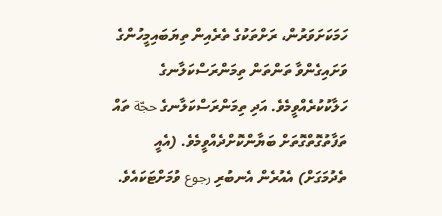ހަމަކަށަވަރުން، ރަށްތަކުގެ ތެރެއިން ތިޔަބައިމީހުންގެ ވަށައިގެންވާ ތަންތަން ތިމަންރަސްކަލާނގެ ހަލާކުކުރެއްވީމެވެ. އަދި ތިމަންރަސްކަލާނގެ حجّة ތައް ތަފާތުގޮތްގޮތަށް ބަޔާންކޮށްދެއްވީމެވެ. (އެއީ ތެދުމަގަށް) އެއުރެން އެނބުރި رجوع ވުމަށްޓަކައެވެ.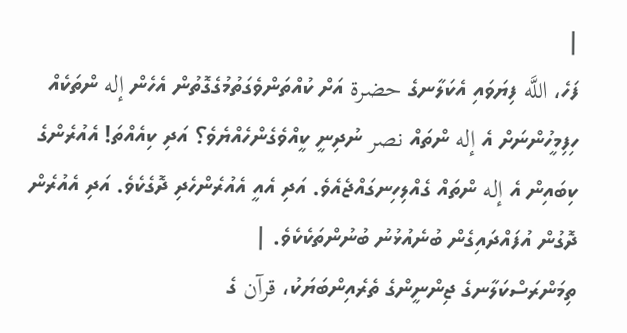|
ފަހެ، اللَّه ފިޔަވައި އެކަލާނގެ حضرة އަށް ކުއްތަންވެގަތުމުގެގޮތުން އެހެން إله ންތަކެއް ހިފިމީހުންނަށް އެ إله ންތައް نصر ނުދިނީ ކީއްވެގެންހެއްޔެވެ؟ އަދި ކިއެއްތަ! އެއުރެންގެ ކިބައިން އެ إله ންތައް ގެއްލިހިނގައްޖެއެވެ. އަދި އެއީ އެއުރެންހެދި ދޮގެކެވެ. އަދި އެއުރެން ދޮގުން އުފައްދައިގެން ބުނެއުޅުނު ބުނުންތަކެކެވެ. |
ތިމަންރަސްކަލާނގެ ޖިންނީންގެ ތެރެއިންބަޔަކު، قرآن ގެ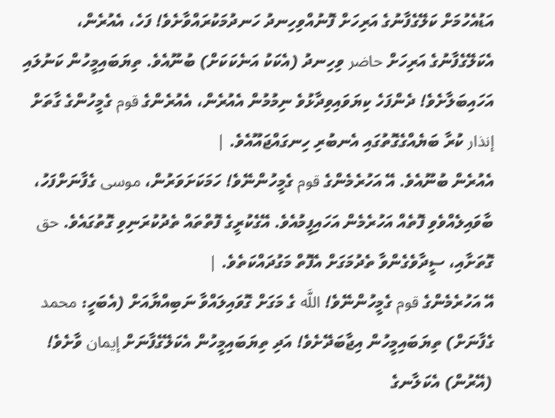އަޑުއެހުމަށް ކަލޭގެފާނުގެ އަރިހަށް ފޮނުއްވިހިނދު ހަނދުމަކުރައްވާށެވެ! ފަހެ، އެއުރެން، އެކަލޭގެފާނުގެ އަރިހަށް حاضر ވިހިނދު (އެކަކު އަނެކަކަށް) ބުނޫއެވެ. ތިޔަބައިމީހުން ކަނުލައި އަހައިބަލާށެވެ! ދެންފަހެ ކިޔަވައިވިދާޅުވެ ނިމުމުން އެއުރެން، އެއުރެންގެ قوم ގެމީހުންގެ ގާތަށް إنذار ކުރާ ބަޔެއްގެގޮތުގައި އެނބުރި ހިނގައްޖައޫއެވެ. |
އެއުރެން ބުނޫއެވެ. އޭ އަހުރެމެންގެ قوم ގެމީހުންނޭވެ! ހަމަކަށަވަރުން، موسى ގެފާނަށްފަހު، ބާވައިލެއްވެވި ފޮތެއް އަހުރެމެން އަހައިފީމުއެވެ. އޭގެކުރީގެ ފޮތްތައް ތެދުކުރަނިވި ގޮތުގައެވެ. حق ގޮތަށާއި، ސީދާވެގެންވާ ތެދުމަގަށް އެފޮތް މަގުދައްކަތެވެ. |
އޭ އަހުރެމެންގެ قوم ގެމީހުންނޭވެ! اللَّه ގެ މަގަށް ގޮވައިލައްވާ ނަބިއްޔާއަށް (އެބަހީ: محمد ގެފާނަށް) ތިޔަބައިމީހުން އިޖާބަދޭށެވެ! އަދި ތިޔަބައިމީހުން އެކަލޭގެފާނަށް إيمان ވާށެވެ! (އޭރުން) އެކަލާނގެ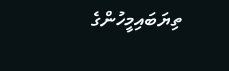ތިޔަބައިމީހުންގެ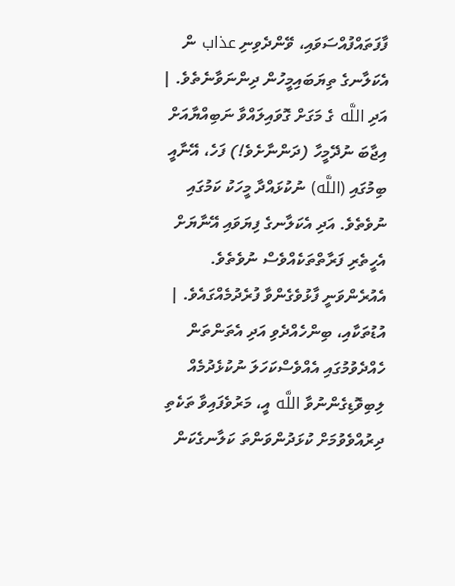ފާފަތައްފުއްސަވައި، ވޭންދެވިނި عذاب ން އެކަލާނގެ ތިޔަބައިމީހުން ދިންނަވާނެތެވެ. |
އަދި اللَّه ގެ މަގަށް ގޮވައިލައްވާ ނަބިއްޔާއަށް އިޖާބަ ނުދޭމީހާ (ދަންނާށެވެ!) ފަހެ، އޭނާއީ ބިމުގައި (اللَّه) ނުކުޅައްދާ މީހަކު ކަމުގައި ނުވެތެވެ. އަދި އެކަލާނގެ ފިޔަވައި އޭނާޔަށް އެހީތެރި ފަރާތްތަކެއްވެސް ނުވެތެވެ. އެއުރެންވަނީ ފާޅުވެގެންވާ ފުރެދުމެއްގައެވެ. |
އުޑުތަކާއި، ބިންހެއްދެވި އަދި އެތަންތަން ހެއްދެވުމުގައި އެއްވެސްކަހަލަ ނުކުޅެދުމެއް ލިބިވޮޑިގެންނުވާ اللَّه އީ، މަރުވެފައިވާ ތަކެތި ދިރުއްވެވުމަށް ކުޅަދުންވަންތަ ކަލާނގެކަން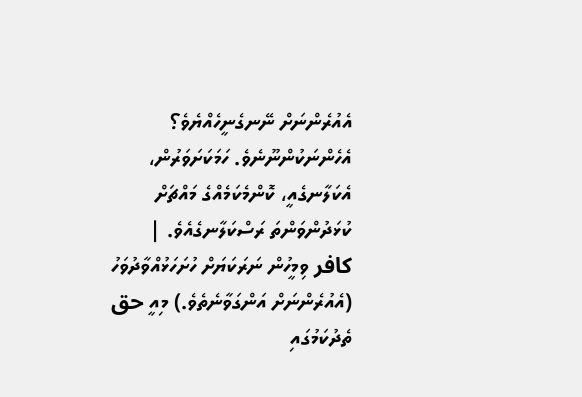އެއުރެންނަށް ނޭނގެނީހެއްޔެވެ؟ އެހެންނަކުންނޫނެވެ. ހަމަކަށަވަރުން، އެކަލާނގެއީ، ކޮންމެކަމެއްގެ މައްޗަށް ކުޅަދުންވަންތަ ރަސްކަލާނގެއެވެ. |
كافر ވިމީހުން ނަރަކަޔަށް ހުށަހަޅުއްވާދުވަހު (އެއުރެންނަށް އަންގަވާނެތެވެ.) މިއީ حق ތެދުކަމުގައި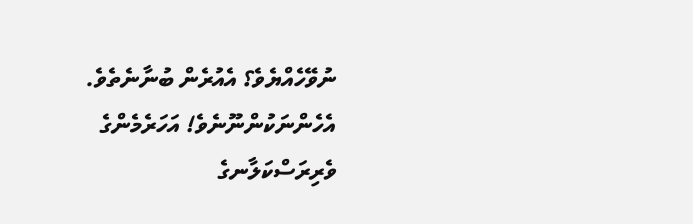ނުވޭހެއްޔެވެ؟ އެއުރެން ބުނާނެތެވެ. އެހެންނަކުންނޫނެވެ! އަހަރެމެންގެ ވެރިރަސްކަލާނގެ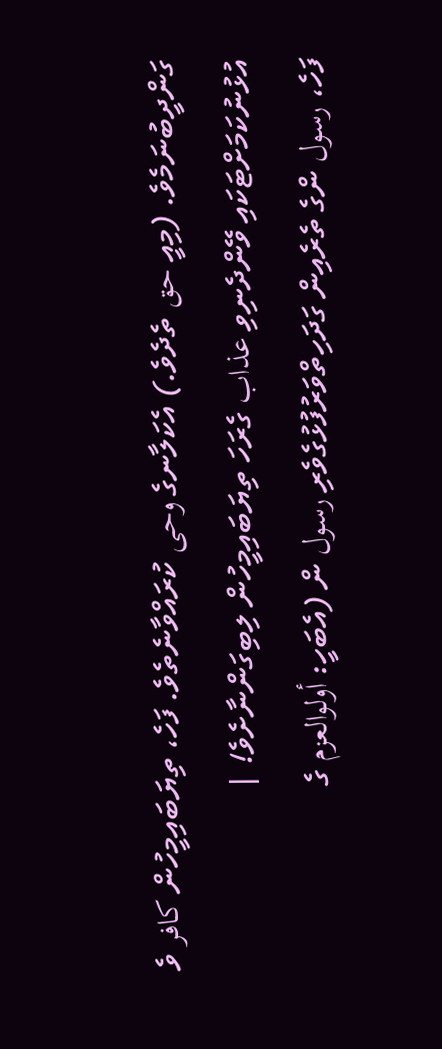ގަންދީބުނަމެވެ. (މިއީ حق ތެދެވެ.) އެކަލާނގެ وحى ކުރައްވާނެތެވެ. ފަހެ، ތިޔަބައިމީހުން كافر ވެ އުޅުނުކަމަށްޓަކައި ވޭންދެނިވި عذاب ގެރަހަ ތިޔަބައިމީހުން ލިބިގަންނާށެވެ! |
ފަހެ، رسول ންގެ ތެރެއިން ގަދަހިތްވަރުފުޅުގެވެރި رسول ން (އެބަހީ: أولوالعزم ގެ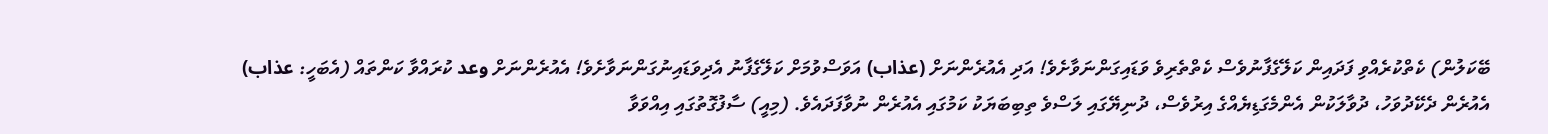ބޭކަލުން) ކެތްކުރެއްވި ފަދައިން ކަލޭގެފާނުވެސް ކެތްތެރިވެ ވަޑައިގަންނަވާށެވެ! އަދި އެއުރެންނަށް (عذاب) އަވަސްވުމަށް ކަލޭގެފާނު އެދިވަޑައިނުގަންނަވާށެވެ! އެއުރެންނަށް وعد ކުރައްވާ ކަންތައް (އެބަހީ: عذاب) އެއުރެން ދެކޭދުވަހު، ދުވާލަކުން އެންމެގަޑިޔެއްގެ އިރުވެސް، ދުނިޔޭގައި ލަސްވެ ތިބިބަޔަކު ކަމުގައި އެއުރެން ނުވާފަދައެވެ. (މިއީ) ސާފުގޮތުގައި އިއްވަވާ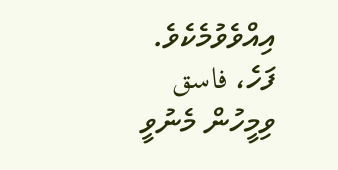އިއްވެވުމެކެވެ. ފަހެ، فاسق ވިމީހުން މެނުވީ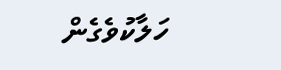ހަލާކުވެގެން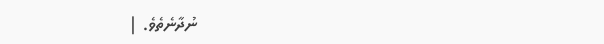ނުދާނެތެވެ. |